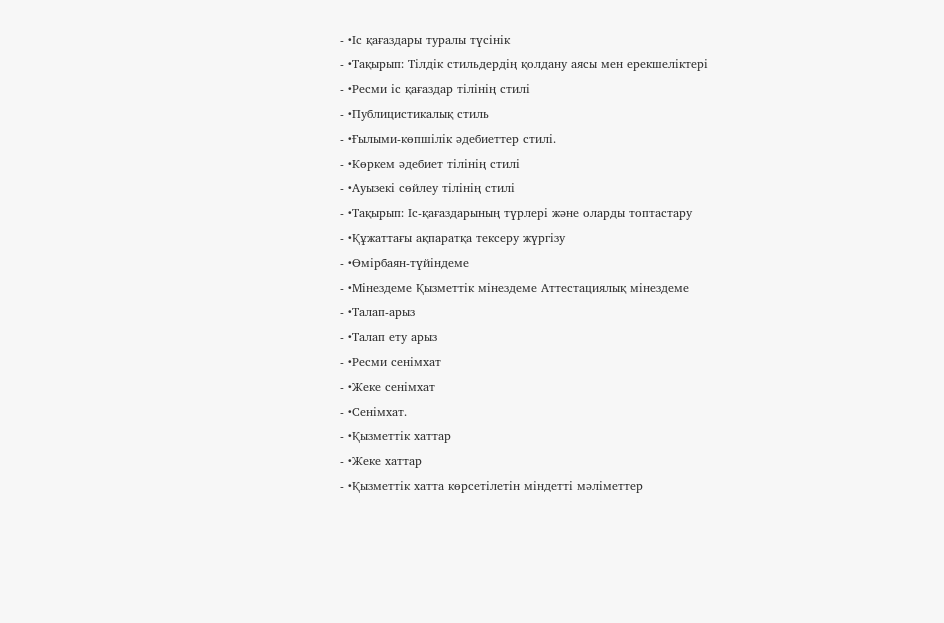- •Іс қағаздары туралы түсінік
- •Тақырып: Тілдік стильдердің қолдану аясы мен ерекшеліктері
- •Ресми іс қағаздар тілінің стилі
- •Публицистикалық стиль
- •Ғылыми-көпшілік әдебиеттер стилі.
- •Көркем әдебиет тілінің стилі
- •Ауызекі сөйлеу тілінің стилі
- •Тақырып: Іс-қағаздарының түрлері және оларды топтастару
- •Құжаттағы ақпаратқа тексеру жүргізу
- •Өмірбаян-түйіндеме
- •Мінездеме Қызметтік мінездеме Аттестациялық мінездеме
- •Талап-арыз
- •Талап ету арыз
- •Ресми сенімхат
- •Жеке сенімхат
- •Сенімхат.
- •Қызметтік хаттар
- •Жеке хаттар
- •Қызметтік хатта көрсетілетін міндетті мәліметтер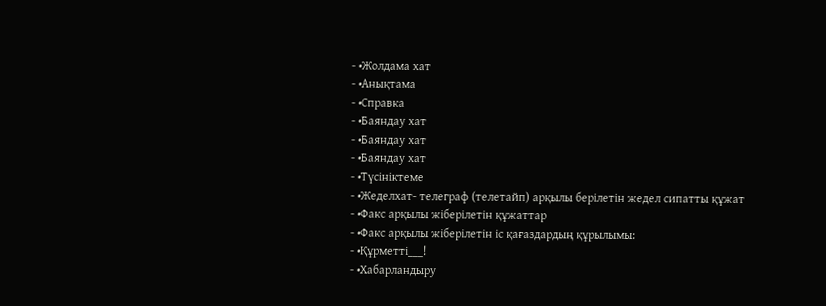- •Жолдама хат
- •Анықтама
- •Справка
- •Баяндау хат
- •Баяндау хат
- •Баяндау хат
- •Түсініктеме
- •Жеделхат- телеграф (телетайп) арқылы берілетін жедел сипатты құжат
- •Факс арқылы жіберілетін құжаттар
- •Факс арқылы жіберілетін іс қағаздардың құрылымы:
- •Құрметті___!
- •Хабарландыру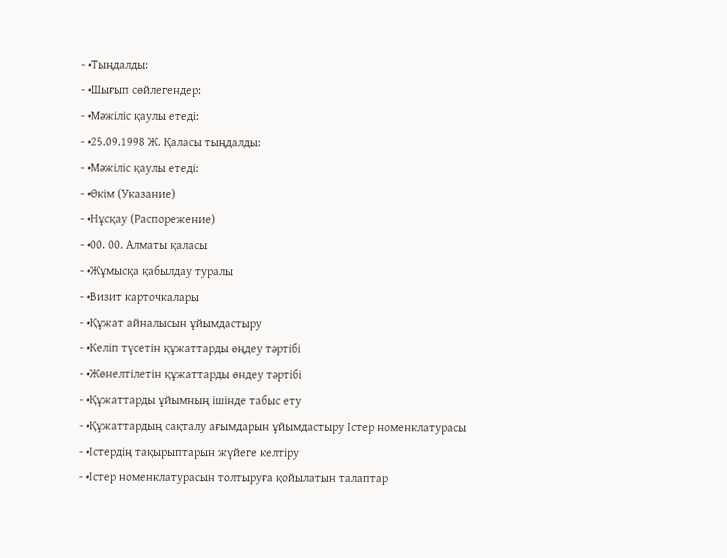- •Тыңдалды:
- •Шығып сөйлегендер:
- •Мәжіліс қаулы етеді:
- •25.09.1998 Ж. Қаласы тыңдалды:
- •Мәжіліс қаулы етеді:
- •Өкім (Указание)
- •Нұсқау (Распорежение)
- •00. 00. Алматы қаласы
- •Жұмысқа қабылдау туралы
- •Визит карточкалары
- •Құжат айналысын ұйымдастыру
- •Келіп түсетін құжаттарды өңдеу тәртібі
- •Жөнелтілетін құжаттарды өндеу тәртібі
- •Құжаттарды ұйымның ішінде табыс ету
- •Құжаттардың сақталу ағымдарын ұйымдастыру Істер номенклатурасы
- •Істердің тақырыптарын жүйеге келтіру
- •Істер номенклатурасын толтыруға қойылатын талаптар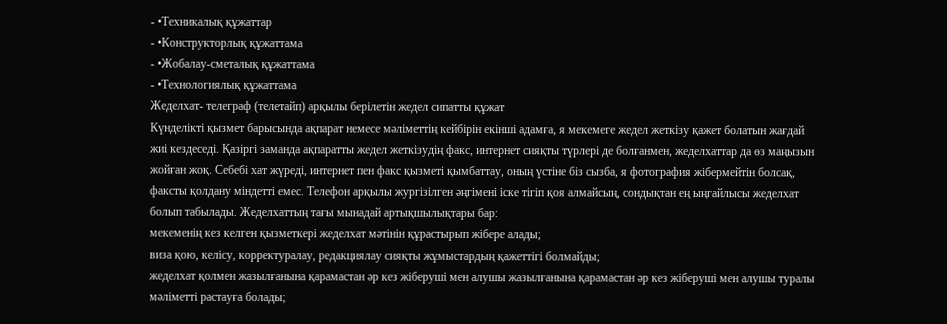- •Техникалық құжаттар
- •Конструкторлық құжаттама
- •Жобалау-сметалық құжаттама
- •Технологиялық құжаттама
Жеделхат- телеграф (телетайп) арқылы берілетін жедел сипатты құжат
Күнделікті қызмет барысында ақпарат немесе мәліметтің кейбірін екінші адамға, я мекемеге жедел жеткізу қажет болатын жағдай жиі кездеседі. Қазіргі заманда ақпаратты жедел жеткізудің факс, интернет сияқты түрлері де болғанмен, жеделхаттар да өз маңызын жойған жоқ. Себебі хат жүреді, интернет пен факс қызметі қымбаттау, оның үстіне біз сызба, я фотография жібермейтін болсақ, факсты қолдану міндетті емес. Телефон арқылы жургізілген әңгімені іске тігіп қоя алмайсың, сондықтан ең ыңгайлысы жеделхат болып табылады. Жеделхаттың тағы мынадай артықшылықтары бар:
мекеменің кез келген қызметкері жеделхат мәтінін құрастырып жібере алады;
виза қою, келісу, корректуралау, редакциялау сияқты жұмыстардың қажеттігі болмайды;
жеделхат қолмен жазылғанына қарамастан әр кез жіберуші мен алушы жазылғанына қарамастан әр кез жіберуші мен алушы туралы мәліметті растауға болады;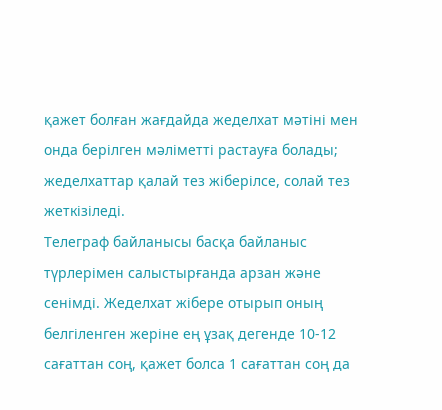қажет болған жағдайда жеделхат мәтіні мен онда берілген мәліметті растауға болады;
жеделхаттар қалай тез жіберілсе, солай тез жеткізіледі.
Телеграф байланысы басқа байланыс түрлерімен салыстырғанда арзан және сенімді. Жеделхат жібере отырып оның белгіленген жеріне ең ұзақ дегенде 10-12 сағаттан соң, қажет болса 1 сағаттан соң да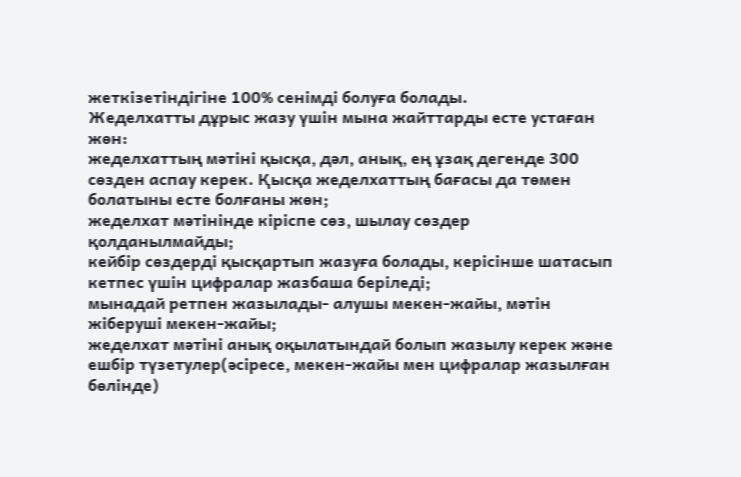жеткізетіндігіне 100% сенімді болуға болады.
Жеделхатты дұрыс жазу үшін мына жайттарды есте устаған жөн:
жеделхаттың мәтіні қысқа, дәл, анық, ең ұзақ дегенде 300 сөзден аспау керек. Қысқа жеделхаттың бағасы да төмен болатыны есте болғаны жөн;
жеделхат мәтінінде кіріспе сөз, шылау сөздер қолданылмайды;
кейбір сөздерді қысқартып жазуға болады, керісінше шатасып кетпес үшін цифралар жазбаша беріледі;
мынадай ретпен жазылады- алушы мекен-жайы, мәтін жіберуші мекен-жайы;
жеделхат мәтіні анық оқылатындай болып жазылу керек және ешбір түзетулер(әсіресе, мекен-жайы мен цифралар жазылған бөлінде)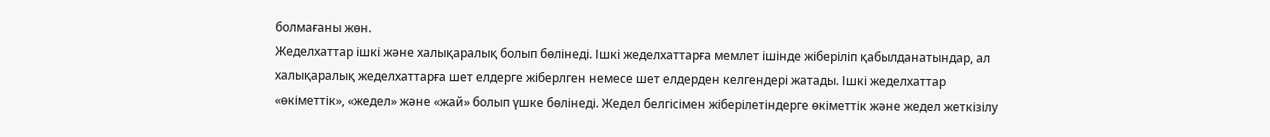болмағаны жөн.
Жеделхаттар ішкі және халықаралық болып бөлінеді. Ішкі жеделхаттарға мемлет ішінде жіберіліп қабылданатындар, ал халықаралық жеделхаттарға шет елдерге жіберлген немесе шет елдерден келгендері жатады. Ішкі жеделхаттар «өкіметтік», «жедел» және «жай» болып үшке бөлінеді. Жедел белгісімен жіберілетіндерге өкіметтік және жедел жеткізілу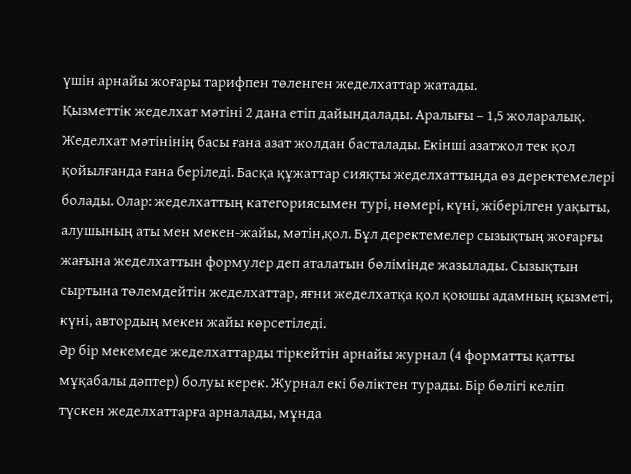үшін арнайы жоғары тарифпен төленген жеделхаттар жатады.
Қызметтік жеделхат мәтіні 2 дана етіп дайындалады. Аралығы – 1,5 жоларалық. Жеделхат мәтінінің басы ғана азат жолдан басталады. Екінші азатжол тек қол қойылғанда ғана беріледі. Басқа құжаттар сияқты жеделхаттыңда өз деректемелері болады. Олар: жеделхаттың категориясымен турі, нөмері, күні, жіберілген уақыты, алушының аты мен мекен-жайы, мәтін,қол. Бұл деректемелер сызықтың жоғарғы жағына жеделхаттын формулер деп аталатын бөлімінде жазылады. Сызықтын сыртына төлемдейтін жеделхаттар, яғни жеделхатқа қол қоюшы адамның қызметі, күні, автордың мекен жайы көрсетіледі.
Әр бір мекемеде жеделхаттарды тіркейтін арнайы журнал (4 форматты қатты мұқабалы дәптер) болуы керек. Журнал екі бөліктен турады. Бір бөлігі келіп түскен жеделхаттарға арналады, мұнда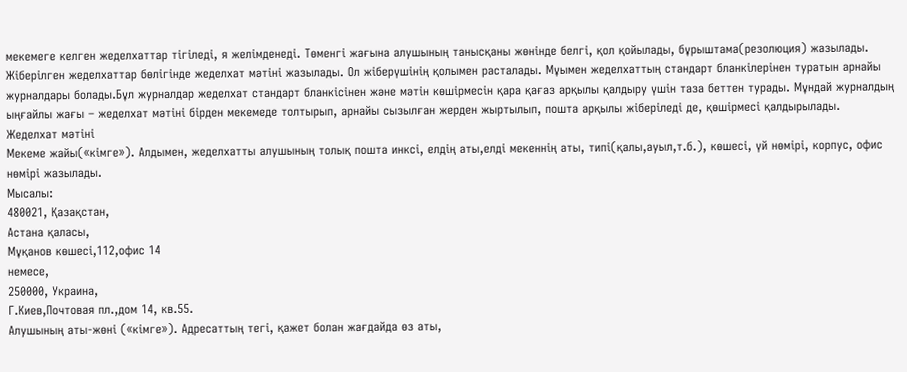мекемеге келген жеделхаттар тігіледі, я желімденеді. Төменгі жағына алушының танысқаны жөнінде белгі, қол қойылады, бұрыштама(резолюция) жазылады.
Жіберілген жеделхаттар бөлігінде жеделхат мәтіні жазылады. Ол жіберүшінің қолымен расталады. Мұымен жеделхаттың стандарт бланкілерінен туратын арнайы журналдары болады.Бұл журналдар жеделхат стандарт бланкісінен және мәтін көшірмесін қара қағаз арқылы қалдыру үшін таза беттен турады. Мұндай журналдың ыңғайлы жағы – жеделхат мәтіні бірден мекемеде толтырып, арнайы сызылған жерден жыртылып, пошта арқылы жіберіледі де, қөшірмесі қалдырылады.
Жеделхат мәтіні
Мекеме жайы(«кімге»). Алдымен, жеделхатты алушының толық пошта инксі, елдің аты,елді мекеннің аты, типі(қалы,ауыл,т.б.), көшесі, үй нөмірі, корпус, офис нөмірі жазылады.
Мысалы:
480021, Қазақстан,
Астана қаласы,
Мұқанов көшесі,112,офис 14
немесе,
250000, Украина,
Г.Киев,Почтовая пл.,дом 14, кв.55.
Алушының аты-жөні («кімге»). Адресаттың тегі, қажет болан жағдайда өз аты,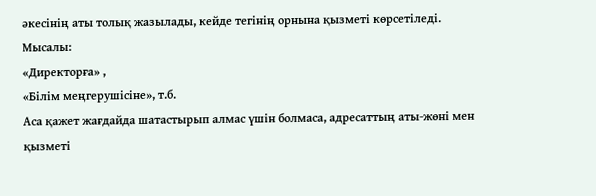әкесінің аты толық жазылады, кейде тегінің орнына қызметі көрсетіледі.
Мысалы:
«Директорға» ,
«Білім меңгерушісіне», т.б.
Аса қажет жағдайда шатастырып алмас үшін болмаса, адресаттың аты-жөні мен қызметі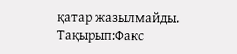қатар жазылмайды.
Тақырып:Факс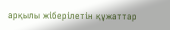арқылы жіберілетін құжаттар